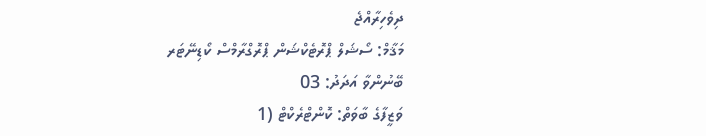ދިވެހިރާއްޖެ
މަޤާމް: ސޯޝަލް ޕްރޮޓެކްޝަން ޕްރޮގްރާމްސް ކޯޑިނޭޓަރ
ބޭނުންވާ އަދަދު: 03
ވަޒީފާގެ ބާވަތް: ކޮންޓްރެކްޓް (1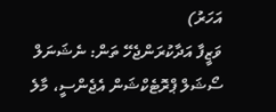އަހަރު)
ވަޒީފާ އަދާކުރަންޖެހޭ ތަން: ނެޝަނަލް ސޯޝަލް ޕްރޮޓެކްޝަން އެޖެންސީ، މާލެ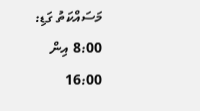މަސައްކަތު ގަޑި: 8:00 އިން 16:00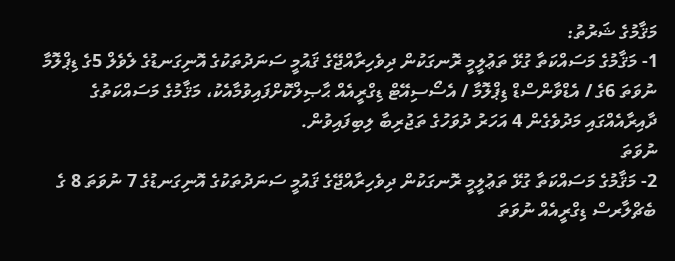މަޤާމުގެ ޝަރުތު:
1- މަޤާމުގެ މަސައްކަތާ ގުޅޭ ތަޢުލީމީ ރޮނގަކުން ދިވެހިރާއްޖޭގެ ޤައުމީ ސަނަދުތަކުގެ އޮނިގަނޑުގެ ލެވެލް 5ގެ ޑިޕްލޮމާ ނުވަތަ 6ގެ / އެޑްވާންސްޑް ޑިޕްލޮމާ / އެސޯސިއޭޓް ޑިގްރީއެއް ޙާޞިލްކޮށްފައިވުމާއެކު، މަޤާމުގެ މަސައްކަތުގެ ދާއިރާއެއްގައި މަދުވެގެން 4 އަހަރު ދުވަހުގެ ތަޖުރިބާ ލިބިފައިވުން.
ނުވަތަ
2- މަޤާމުގެ މަސައްކަތާ ގުޅޭ ތަޢުލީމީ ރޮނގަކުން ދިވެހިރާއްޖޭގެ ޤައުމީ ސަނަދުތަކުގެ އޮނިގަނޑުގެ 7 ނުވަތަ 8 ގެ ބެޗްލާރސް ޑިގްރީއެއް ނުވަތަ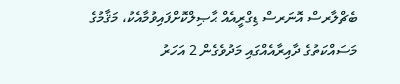ބެޗްލާރސް އޮނަރސް ޑިގްރީއެއް ޙާޞިލްކޮށްފައިވުމާއެކު، މަޤާމުގެ މަސައްކަތުގެ ދާއިރާއެއްގައި މަދުވެގެން 2 އަހަރު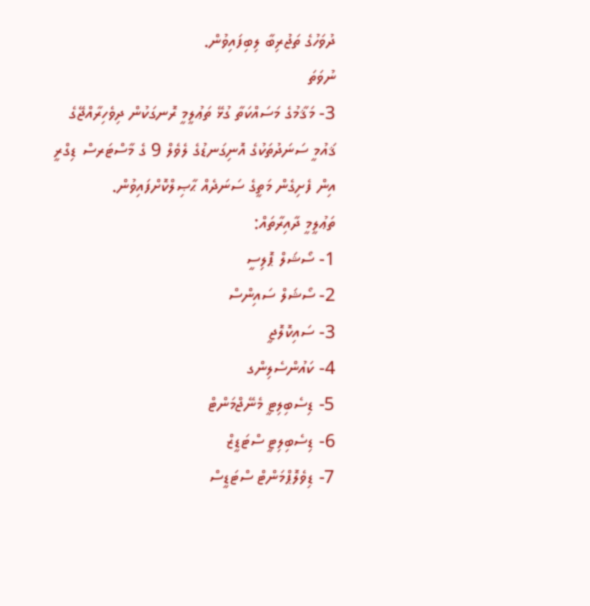ދުވަހުގެ ތަޖުރިބާ ލިބިފައިވުން.
ނުވަތަ
3- މަޤާމުގެ މަސައްކަތާ ގުޅޭ ތަޢުލީމީ ރޮނގަކުން ދިވެހިރާއްޖޭގެ ޤައުމީ ސަނަދުތަކުގެ އޮނިގަނޑުގެ ލެވެލް 9 ގެ މާސްޓަރސް ޑިގްރީ އިން ފެށިގެން މަތީގެ ސަނަދެއް ޙާޞިލްކޮށްފައިވުން.
ތަޢުލީމީ ދާއިރާތައް:
1- ސޯޝަލް ޕޮލިސީ
2- ސޯޝަލް ސައިންސް
3- ސައިކޮލޮޖީ
4- ކައުންސެލިންގ
5- ޑިސެބިލިޓީ މެނޭޖްމަންޓް
6- ޑިސެބިލިޓީ ސްޓަޑީޒް
7- ޑިވެލޮޕްމަންޓް ސްޓަޑީސް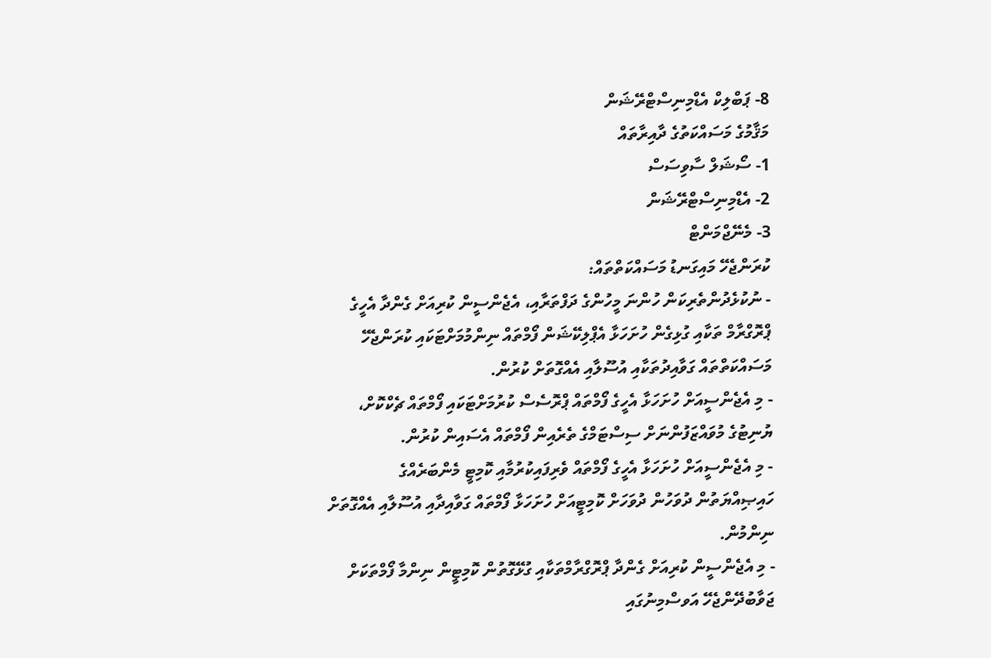8- ޕަބްލިކް އެޑްމިނިސްޓްރޭޝަން
މަޤާމުގެ މަސައްކަތުގެ ދާއިރާތައް
1- ސޯޝަލް ސާވިސަސް
2- އެޑްމިނިސްޓްރޭޝަން
3- މެނޭޖްމަންޓް
ކުރަންޖެހޭ މައިގަނޑު މަސައްކަތްތައް:
- ނުކުޅެދުންތެރިކަން ހުންނަ މީހުންގެ ދަފްތަރާއި، އެޖެންސީން ކުރިއަށް ގެންދާ އެހީގެ ޕްރޮގްރާމް ތަކާއި ގުޅިގެން ހުށަހަޅާ އެޕްލިކޭޝަން ފޯމްތައް ނިންމުމަށްޓަކައި ކުރަންޖެހޭ މަސައްކަތްތައް ގަވާއިދުތަކާއި އުސޫލާއި އެއްގޮތަށް ކުރުން.
- މި އެޖެންސީއަށް ހުށަހަޅާ އެހީގެ ފޯމްތައް ޕްރޮސެސް ކުރުމަށްޓަކައި ފޯމްތައް ޗެކްކޮށް، ޔުނިޓުގެ މުވައްޒަފުންނަށް ސިސްޓަމްގެ ތެރެއިން ފޯމްތައް އެސައިން ކުރުން.
- މި އެޖެންސީއަށް ހުށަހަޅާ އެހީގެ ފޯމްތައް ވެރިފައިކުރުމާއި ކޮމިޓީ މެންބަރެއްގެ ހައިޞިއްޔަތުން ދުވަހުން ދުވަހަށް ކޮމިޓީއަށް ހުށަހަޅާ ފޯމްތައް ގަވާއިދާއި އުސޫލާއި އެއްގޮތަށް ނިންމުން.
- މި އެޖެންސީން ކުރިއަށް ގެންދާ ޕްރޮގްރާމްތަކާއި ގުޅޭގޮތުން ކޮމިޓީން ނިންމާ ފޯމްތަކަށް ޖަވާބުދޭންޖެހޭ އަވސްމިނުގައި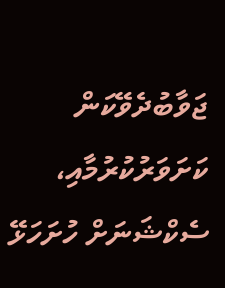ޖަވާބުދެވޭކަން ކަށަވަރުކުރުމާއި، ސެކްޝަނަށް ހުށަހަޅޭ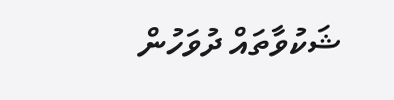ޝަކުވާތައް ދުވަހުން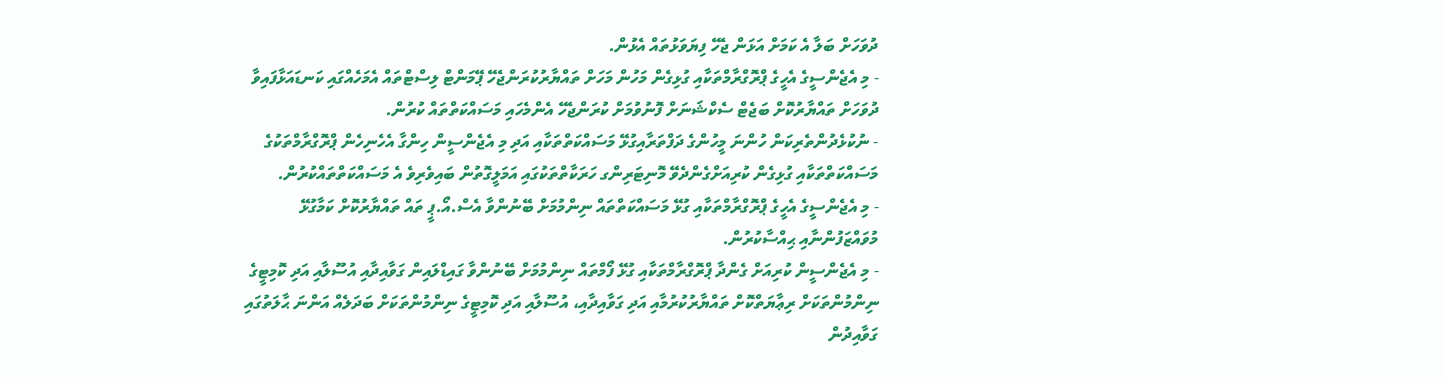ދުވަހަށް ބަލާ އެ ކަމަށް އަޅަން ޖެހޭ ފިޔަވަޅުތައް އެޅުން.
- މި އެޖެންސީގެ އެހީގެ ޕްރޮގްރާމްތަކާއި ގުޅިގެން މަހުން މަހަށް ތައްޔާރުކުރަންޖެހޭ ޕޭމަންޓް ލިސްޓްތައް އެމަހެއްގައި ކަނޑައަޅާފައިވާ ދުވަހަށް ތައްޔާރުކޮށް ބަޖެޓް ސެކްޝަނަށް ފޮނުވުމަށް ކުރަންޖެހޭ އެންމެހައި މަސައްކަތްތައް ކުރުން.
- ނުކުޅެދުންތެރިކަން ހުންނަ މީހުންގެ ދަފްތަރާއިގުޅޭ މަސައްކަތްތަކާއި އަދި މި އެޖެންސީން ހިންގާ އެހެނިހެން ޕްރޮގްރާމްތަކުގެ މަސައްކަތްތަކާއި ގުޅިގެން ކުރިއަށްގެންދެވޭ މޮނިޓަރިންގ ހަރަކާތްތަކުގައި އަމަލީގޮތުން ބައިވެރިވެ އެ މަސައްކަތްތައްކުރުން.
- މި އެޖެންސީގެ އެހީގެ ޕްރޮގްރާމްތަކާއި ގުޅޭ މަސައްކަތްތައް ނިންމުމަށް ބޭނުންވާ އެސް.އޯ.ޕީ ތައް ތައްޔާރުކޮށް ކަމާގުޅޭ މުވައްޒަފުންނާއި ޙިއްސާކުރުން.
- މި އެޖެންސީން ކުރިއަށް ގެންދާ ޕްރޮގްރާމްތަކާއި ގުޅޭ ފޯމްތައް ނިންމުމަށް ބޭނުންވާ ގައިޑްލައިން ގަވާއިދާއި އުސޫލާއި އަދި ކޮމިޓީގެ ނިންމުންތަކަށް ރިޢާޔަތްކޮށް ތައްޔާރުކުރުމާއި އަދި ގަވާއިދާއި، އުސޫލާއި އަދި ކޮމިޓީގެ ނިންމުންތަކަށް ބަދަލެއް އަންނަ ޙާލަތުގައި ގަވާއިދުން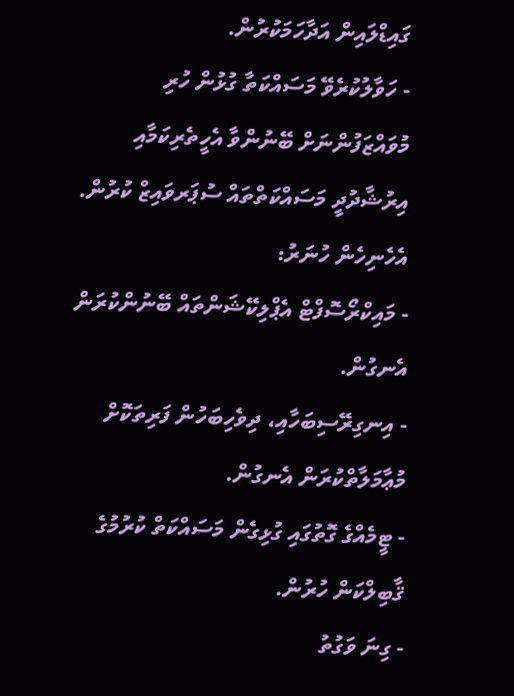ގައިޑްލައިން އަދާހަމަކުރުން.
- ހަވާލުކުރެވޭ މަސައްކަތާ ގުޅުން ހުރި މުވައްޒަފުންނަށް ބޭނުންވާ އެހީތެރިކަމާއި އިރުޝާދުދީ މަސައްކަތްތައް ސުޕަރވައިޒް ކުރުން.
އެހެނިހެން ހުނަރު:
- މައިކްރޯސޮފްޓް އެޕްލިކޭޝަންތައް ބޭނުންކުރަން އެނގުން.
- އިނގިރޭސިބަހާއި، ދިވެހިބަހުން ފަރިތަކޮށް މުޢާމަލާތްކުރަން އެނގުން.
- ޓީމެއްގެ ގޮތުގައި ގުޅިގެން މަސައްކަތް ކުރުމުގެ ޤާބިލްކަން ހުރުން.
- ގިނަ ވަގުތު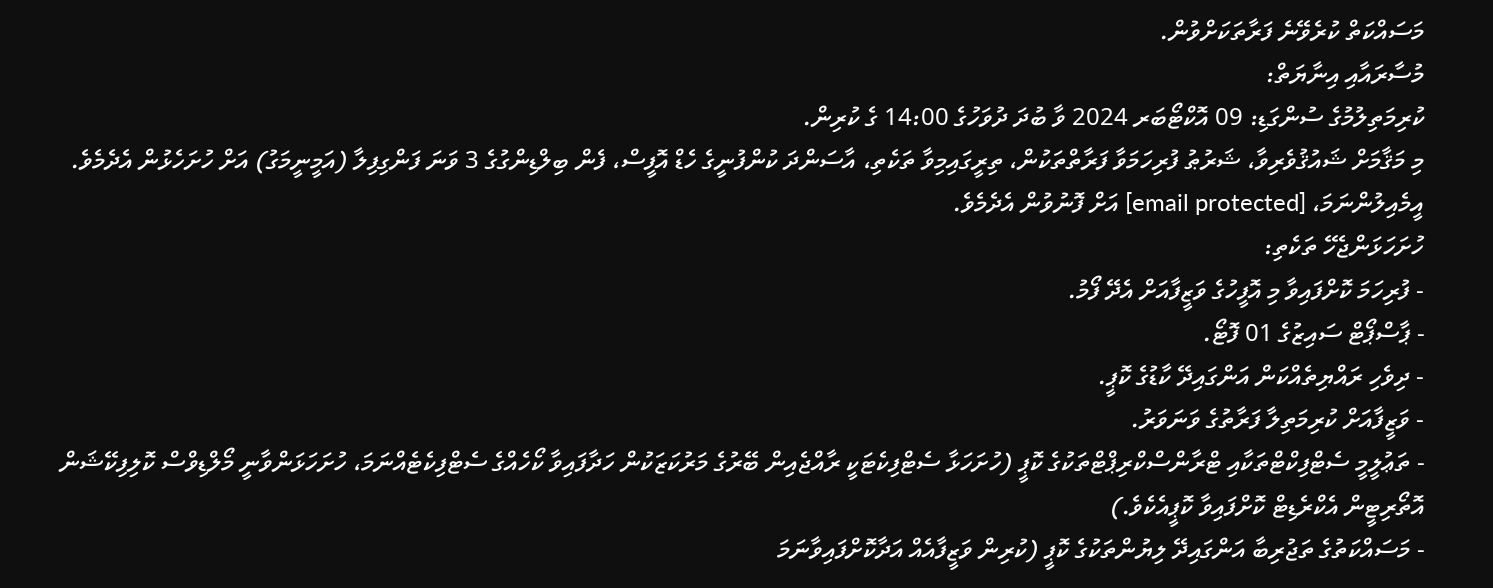މަސައްކަތް ކުރެވޭނެ ފަރާތަކަށްވުން.
މުސާރައާއި އިނާޔަތް:
ކުރިމަތިލުމުގެ ސުންގަޑި: 09 އޮކްޓޯބަރ 2024 ވާ ބުދަ ދުވަހުގެ 14:00 ގެ ކުރިން.
މި މަޤާމަށް ޝައުޤުވެރިވާ، ޝަރުޠު ފުރިހަމަވާ ފަރާތްތަކުން، ތިރީގައިމިވާ ތަކެތި، އާސަންދަ ކުންފުނީގެ ހެޑް އޮފީސް، ފެން ބިލްޑިންގުގެ 3 ވަނަ ފަންގިފިލާ (އަމީނީމަގު) އަށް ހުށަހެޅުން އެދެމެވެ. އީމެއިލުންނަމަ، [email protected] އަށް ފޮނުވުން އެދެމެވެ.
ހުށަހަޅަންޖެހޭ ތަކެތި:
- ފުރިހަމަ ކޮށްފައިވާ މި އޮފީހުގެ ވަޒީފާއަށް އެދޭ ފޯމު.
- ޕާސްޕޯޓް ސައިޒުގެ 01 ފޮޓޯ.
- ދިވެހި ރައްޔިތެއްކަން އަންގައިދޭ ކާޑުގެ ކޮޕީ.
- ވަޒީފާއަށް ކުރިމަތިލާ ފަރާތުގެ ވަނަވަރު.
- ތަޢުލީމީ ސެޓްފިކްޓްތަކާއި ޓްރާންސްކްރިޕްޓްތަކުގެ ކޮޕީ (ހުށަހަޅާ ސެޓްފިކެޓަކީ ރާއްޖެއިން ބޭރުގެ މަރުކަޒަކުން ހަދާފައިވާ ކޯހެއްގެ ސެޓްފިކެޓެއްނަމަ، ހުށަހަޅަންވާނީ މޯލްޑިވްސް ކޮލިފިކޭޝަން އޮތޯރިޓީން އެކްރެޑިޓް ކޮށްފައިވާ ކޮޕީއެކެވެ.)
- މަސައްކަތުގެ ތަޖުރިބާ އަންގައިދޭ ލިޔުންތަކުގެ ކޮޕީ (ކުރިން ވަޒީފާއެއް އަދާކޮށްފައިވާނަމަ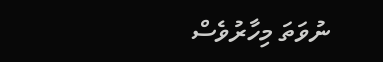ނުވަތަ މިހާރުވެސް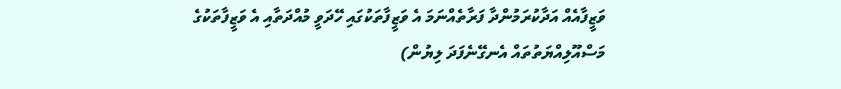ވަޒީފާއެއް އަދާކުރަމުންދާ ފަރާތެއްނަމަ އެ ވަޒީފާތަކުގައި ހޭދަވީ މުއްދަތާއި އެ ވަޒީފާތަކުގެ މަސްއޫލިއްޔަތުތައް އެނގޭނެފަދަ ލިޔުން)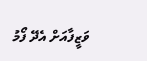ވަޒީފާއަށް އެދޭ ފޯމު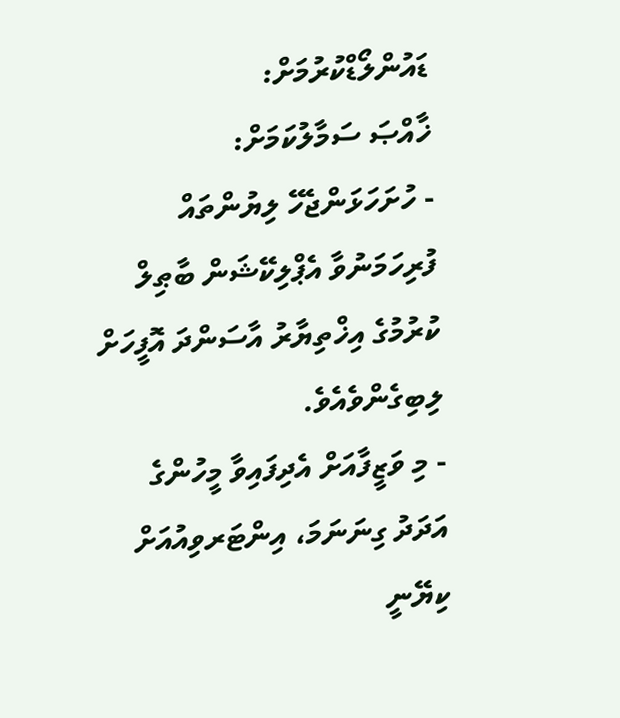ޑައުންލޯޑްކުރުމަށް:
ޚާއްޞަ ސަމާލުކަމަށް:
- ހުށަހަޅަންޖެހޭ ލިޔުންތައް ފުރިހަމަނުވާ އެޕްލިކޭޝަން ބާޠިލް ކުރުމުގެ އިޚްތިޔާރު އާސަންދަ އޮފީހަށް ލިބިގެންވެއެވެ.
- މި ވަޒީފާއަށް އެދިފައިވާ މީހުންގެ އަދަދު ގިނަނަމަ، އިންޓަރވިއުއަށް ކިޔޭނީ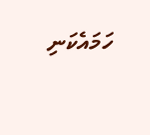ހަމައެކަނި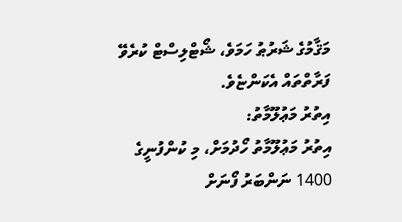މަޤާމުގެ ޝަރުޠު ހަމަވެ، ޝޯޓްލިސްޓް ކުރެވޭ ފަރާތްތައް އެކަންޏެވެ.
އިތުރު މަޢުލޫމާތު:
އިތުރު މަޢުލޫމާތު ހޯދުމަށް، މި ކުންފުނީގެ 1400 ނަންބަރު ފޯނަށް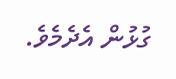ގުޅުން އެދެމެވެ.